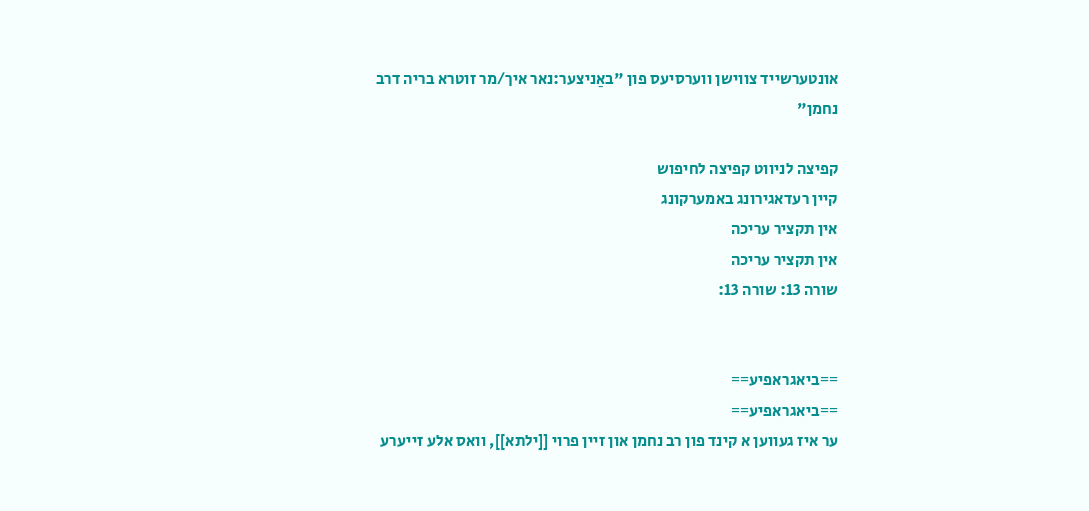אונטערשייד צווישן ווערסיעס פון "באַניצער:נאר איך/מר זוטרא בריה דרב נחמן"

קפיצה לניווט קפיצה לחיפוש
קיין רעדאגירונג באמערקונג
אין תקציר עריכה
אין תקציר עריכה
שורה 13: שורה 13:


==ביאגראפיע==
==ביאגראפיע==
ער איז געווען א קינד פון רב נחמן און זיין פרוי [[ילתא]], וואס אלע זייערע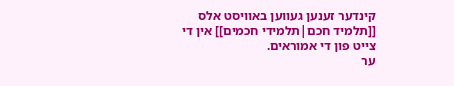קינדער זענען געווען באוויסט אלס [[תלמיד חכם|תלמידי חכמים]] אין די צייט פון די אמוראים.
ער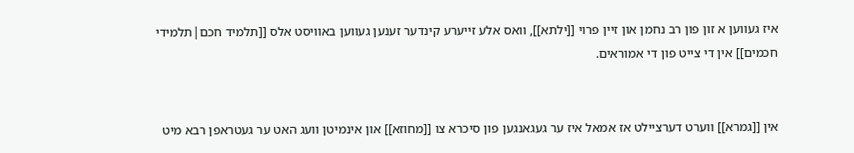איז געווען א זון פון רב נחמן און זיין פרוי [[ילתא]], וואס אלע זייערע קינדער זענען געווען באוויסט אלס [[תלמיד חכם|תלמידי חכמים]] אין די צייט פון די אמוראים.


אין [[גמרא]] ווערט דערציילט אז אמאל איז ער געגאנגען פון סיכרא צו [[מחוזא]] און אינמיטן וועג האט ער געטראפן רבא מיט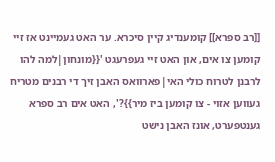[[רב ספרא]] קומענדיג קיין סיכרא. ער האט געמיינט אז זיי קומען צו אים, און האט זיי געפרעגט '{{מונחון|למה להו לרבנן לטרוח כולי האי|פארוואס האבן זיך די רבנים מטריח געווען אזוי - צו קומען ביז מיר}}?', האט אים רב ספרא גענטפערט, אונז האבן נישט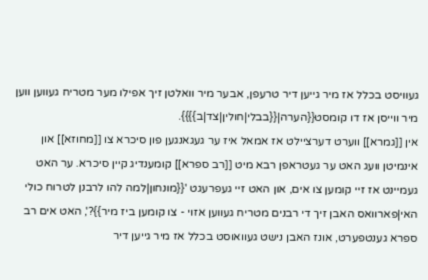געוויסט בכלל אז מיר גייען דיר טרעפן, אבער מיר וואלטן זיך אפילו מער מטריח געווען ווען מיר ווייסן אז דו קומסט{{הערה|{{בבלי|חולין|צד|ב}}}}.
אין [[גמרא]] ווערט דערציילט אז אמאל איז ער געגאנגען פון סיכרא צו [[מחוזא]] און אינמיטן וועג האט ער געטראפן רבא מיט [[רב ספרא]] קומענדיג קיין סיכרא. ער האט געמיינט אז זיי קומען צו אים, און האט זיי געפרעגט '{{מונחון|למה להו לרבנן לטרוח כולי האי|פארוואס האבן זיך די רבנים מטריח געווען אזוי - צו קומען ביז מיר}}?', האט אים רב ספרא גענטפערט, אונז האבן נישט געוואוסט בכלל אז מיר גייען דיר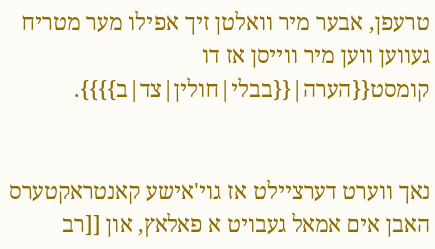טרעפן, אבער מיר וואלטן זיך אפילו מער מטריח געווען ווען מיר ווייסן אז דו קומסט{{הערה|{{בבלי|חולין|צד|ב}}}}.


נאך ווערט דערציילט אז גוי'אישע קאנטראקטערס האבן אים אמאל געבויט א פאלאץ, און [[רב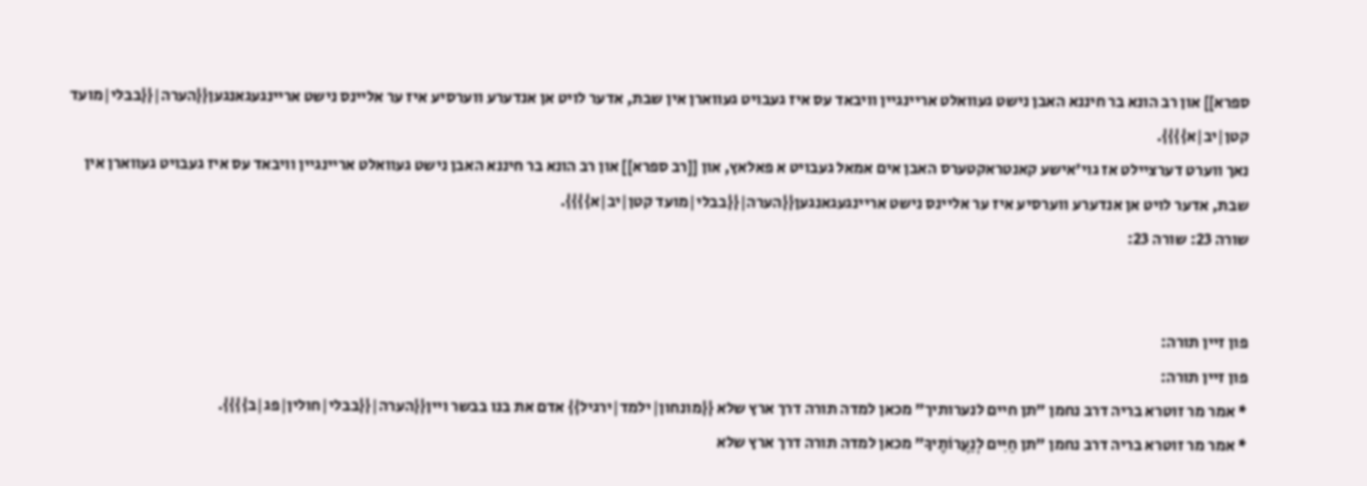ספרא]] און רב הונא בר חיננא האבן נישט געוואלט אריינגיין וויבאד עס איז געבויט געווארן אין שבת, אדער לויט אן אנדערע ווערסיע איז ער אליינס נישט אריינגעגאנגען{{הערה|{{בבלי|מועד קטן|יב|א}}}}.
נאך ווערט דערציילט אז גוי'אישע קאנטראקטערס האבן אים אמאל געבויט א פאלאץ, און [[רב ספרא]] און רב הונא בר חיננא האבן נישט געוואלט אריינגיין וויבאד עס איז געבויט געווארן אין שבת, אדער לויט אן אנדערע ווערסיע איז ער אליינס נישט אריינגעגאנגען{{הערה|{{בבלי|מועד קטן|יב|א}}}}.
שורה 23: שורה 23:


פון זיין תורה:
פון זיין תורה:
* אמר מר זוטרא בריה דרב נחמן "תן חיים לנערותיך" מכאן למדה תורה דרך ארץ שלא {{מונחון|ילמד|ירגיל}} אדם את בנו בבשר ויין{{הערה|{{בבלי|חולין|פג|ב}}}}.
* אמר מר זוטרא בריה דרב נחמן "תן חַיִּים לְנַעֲרוֹתֶיךָ" מכאן למדה תורה דרך ארץ שלא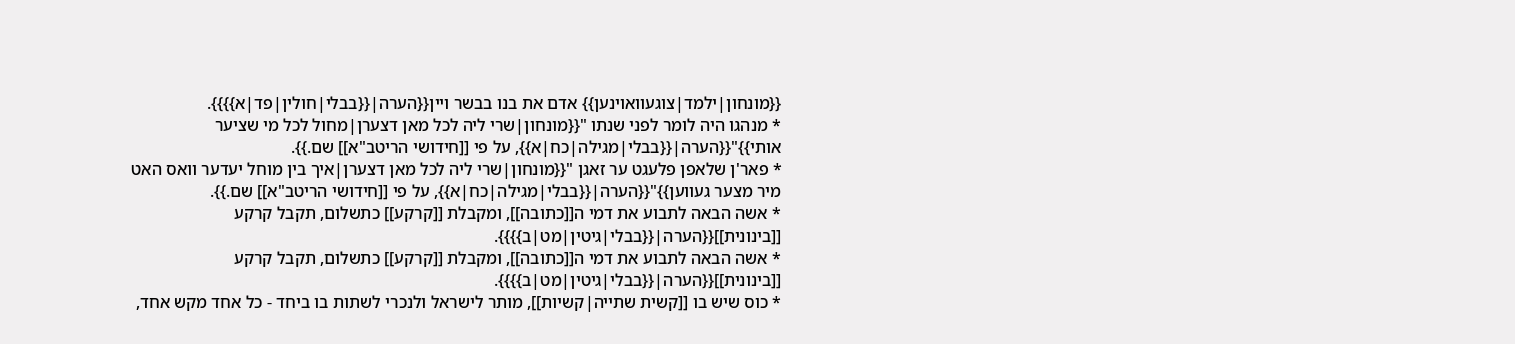{{מונחון|ילמד|צוגעוואוינען}} אדם את בנו בבשר ויין{{הערה|{{בבלי|חולין|פד|א}}}}.
* מנהגו היה לומר לפני שנתו "{{מונחון|שרי ליה לכל מאן דצערן|מחול לכל מי שציער אותי}}"{{הערה|{{בבלי|מגילה|כח|א}}, על פי [[חידושי הריטב"א]] שם.}}.
* פאר'ן שלאפן פלעגט ער זאגן "{{מונחון|שרי ליה לכל מאן דצערן|איך בין מוחל יעדער וואס האט מיר מצער געווען}}"{{הערה|{{בבלי|מגילה|כח|א}}, על פי [[חידושי הריטב"א]] שם.}}.
* אשה הבאה לתבוע את דמי ה[[כתובה]], ומקבלת [[קרקע]] כתשלום, תקבל קרקע [[בינונית]]{{הערה|{{בבלי|גיטין|מט|ב}}}}.
* אשה הבאה לתבוע את דמי ה[[כתובה]], ומקבלת [[קרקע]] כתשלום, תקבל קרקע [[בינונית]]{{הערה|{{בבלי|גיטין|מט|ב}}}}.
* כוס שיש בו [[קשית שתייה|קשיות]], מותר לישראל ולנכרי לשתות בו ביחד - כל אחד מקש אחד,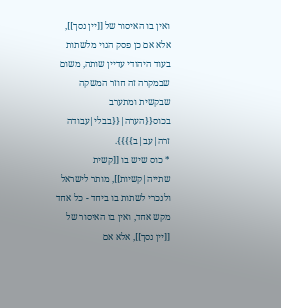ואין בו האיסור של [[יין נסך]], אלא אם כן פסק הגוי מלשתות בעוד היהודי עדיין שותה, משום שבמקרה זה חוזר המשקה שבקשית ומתערב בכוס{{הערה|{{בבלי|עבודה זרה|עב|ב}}}}.
* כוס שיש בו [[קשית שתייה|קשיות]], מותר לישראל ולנכרי לשתות בו ביחד - כל אחד מקש אחד, ואין בו האיסור של [[יין נסך]], אלא אם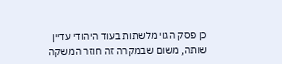כן פסק הגוי מלשתות בעוד היהודי עדיין שותה, משום שבמקרה זה חוזר המשקה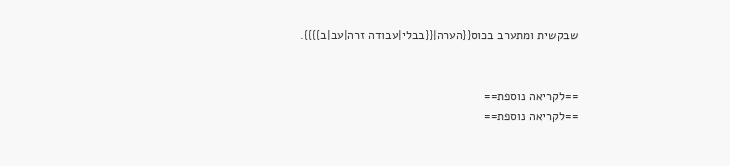שבקשית ומתערב בכוס{{הערה|{{בבלי|עבודה זרה|עב|ב}}}}.


==לקריאה נוספת==
==לקריאה נוספת==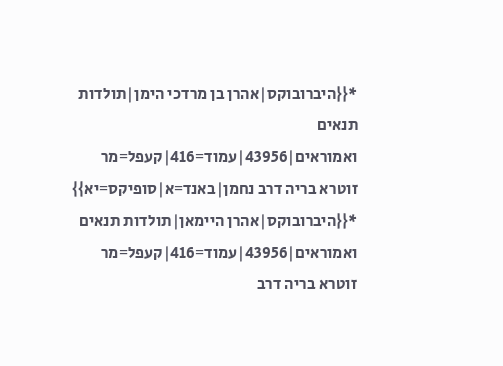*{{היברובוקס|אהרן בן מרדכי הימן|תולדות תנאים ואמוראים|43956|עמוד=416|קעפל=מר זוטרא בריה דרב נחמן|באנד=א|סופיקס=יא}}
*{{היברובוקס|אהרן היימאן|תולדות תנאים ואמוראים|43956|עמוד=416|קעפל=מר זוטרא בריה דרב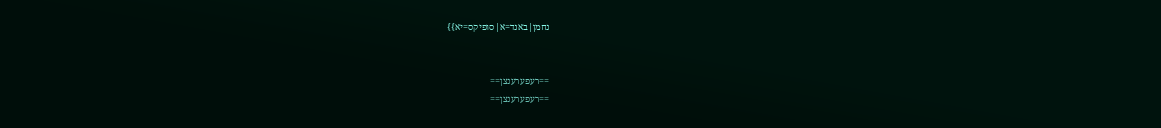נחמן|באנד=א|סופיקס=יא}}


==רעפערענצן==
==רעפערענצן==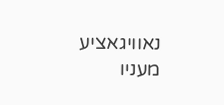נאוויגאציע מעניו